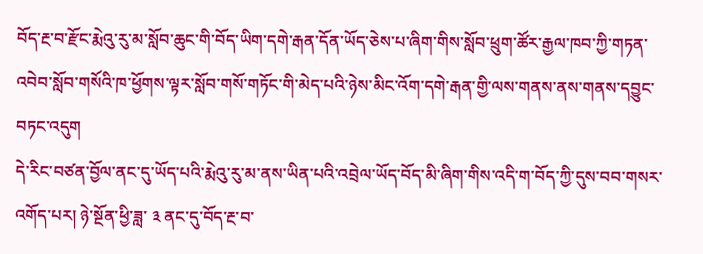བོད་རྔ་བ་རྫོང་རྨེའུ་རུ་མ་སློབ་ཆུང་གི་བོད་ཡིག་དགེ་རྒན་དོན་ཡོད་ཅེས་པ་ཞིག་གིས་སློབ་ཕྲུག་ཚོར་རྒྱལ་ཁབ་ཀྱི་གཏན་འབེབ་སློབ་གསོའི་ཁ་ཕྱོགས་ལྟར་སློབ་གསོ་གཏོང་གི་མེད་པའི་ཉེས་མིང་འོག་དགེ་རྒན་གྱི་ལས་གནས་ནས་གནས་དབྱུང་བཏང་འདུག
དེ་རིང་བཙན་བྱོལ་ནང་དུ་ཡོད་པའི་རྨེའུ་རུ་མ་ནས་ཡིན་པའི་འབྲེལ་ཡོད་བོད་མི་ཞིག་གིས་འདི་ག་བོད་ཀྱི་དུས་བབ་གསར་འགོད་པར། ཉེ་སྔོན་ཕྱི་ཟླ་ ༣ ནང་དུ་བོད་རྔ་བ་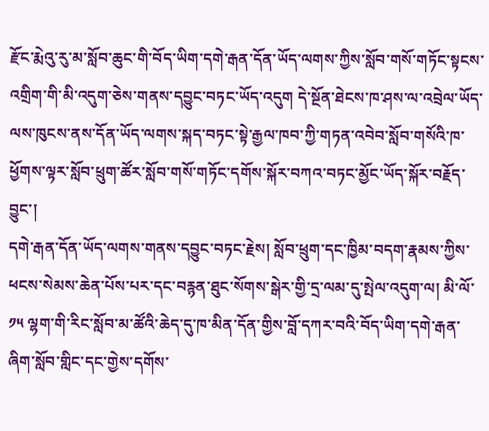རྫོང་རྨེའུ་རུ་མ་སློབ་ཆུང་གི་བོད་ཡིག་དགེ་རྒན་དོན་ཡོད་ལགས་ཀྱིས་སློབ་གསོ་གཏོང་སྟངས་འགྲིག་གི་མི་འདུག་ཅེས་གནས་དབྱུང་བཏང་ཡོད་འདུག དེ་སྔོན་ཐེངས་ཁ་ཤས་ལ་འབྲེལ་ཡོད་ལས་ཁུངས་ནས་དོན་ཡོད་ལགས་སྐད་བཏང་སྟེ་རྒྱལ་ཁབ་ཀྱི་གཏན་འབེབ་སློབ་གསོའི་ཁ་ཕྱོགས་ལྟར་སློབ་ཕྲུག་ཚོར་སློབ་གསོ་གཏོང་དགོས་སྐོར་བཀའ་བཏང་མྱོང་ཡོད་སྐོར་བརྗོད་བྱུང་།
དགེ་རྒན་དོན་ཡོད་ལགས་གནས་དབྱུང་བཏང་རྗེས། སློབ་ཕྲུག་དང་ཁྱིམ་བདག་རྣམས་ཀྱིས་ཕངས་སེམས་ཆེན་པོས་པར་དང་བརྙན་ཐུང་སོགས་སྒེར་གྱི་དྲ་ལམ་དུ་སྤེལ་འདུག་ལ། མི་ལོ་ ༡༥ ལྷག་གི་རིང་སློབ་མ་ཚོའི་ཆེད་དུ་ཁ་མིན་དོན་གྱིས་བློ་དཀར་བའི་བོད་ཡིག་དགེ་རྒན་ཞིག་སློབ་གླིང་དང་གྱེས་དགོས་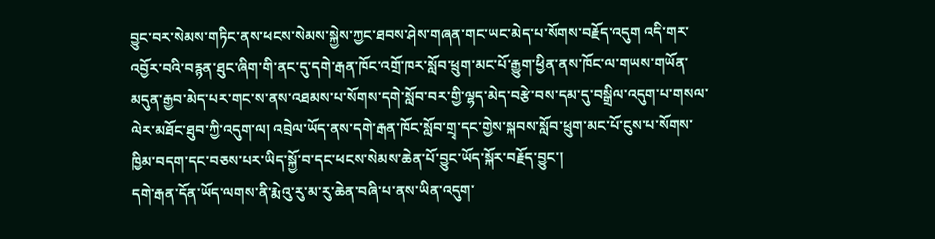བྱུང་བར་སེམས་གཏིང་ནས་ཕངས་སེམས་སྐྱེས་ཀྱང་ཐབས་ཤེས་གཞན་གང་ཡང་མེད་པ་སོགས་བརྗོད་འདུག འདི་གར་འབྱོར་བའི་བརྙན་ཐུང་ཞིག་གི་ནང་དུ་དགེ་རྒན་ཁོང་འགྲོ་ཁར་སློབ་ཕྲུག་མང་པོ་རྒྱུག་ཕྱིན་ནས་ཁོང་ལ་གཡས་གཡོན་མདུན་རྒྱབ་མེད་པར་གང་ས་ནས་འཐམས་པ་སོགས་དགེ་སློབ་བར་གྱི་ལྷད་མེད་བརྩེ་བས་དམ་དུ་བསྒྲིལ་འདུག་པ་གསལ་ལེར་མཐོང་ཐུབ་ཀྱི་འདུག་ལ། འབྲེལ་ཡོད་ནས་དགེ་རྒན་ཁོང་སློབ་གྲྭ་དང་གྱེས་སྐབས་སློབ་ཕྲུག་མང་པོ་ངུས་པ་སོགས་ཁྱིམ་བདག་དང་བཅས་པར་ཡིད་སྐྱོ་བ་དང་ཕངས་སེམས་ཆེན་པོ་བྱུང་ཡོད་སྐོར་བརྗོད་བྱུང་།
དགེ་རྒན་དོན་ཡོད་ལགས་ནི་རྨེའུ་རུ་མ་རུ་ཆེན་བཞི་པ་ནས་ཡིན་འདུག་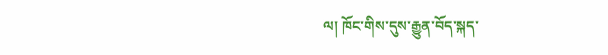ལ། ཁོང་གིས་དུས་རྒྱུན་བོད་སྐད་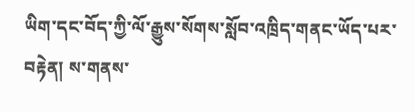ཡིག་དང་བོད་ཀྱི་ལོ་རྒྱུས་སོགས་སློབ་འཁྲིད་གནང་ཡོད་པར་བརྟེན། ས་གནས་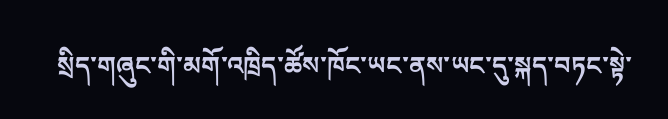སྲིད་གཞུང་གི་མགོ་འཁྲིད་ཚོས་ཁོང་ཡང་ནས་ཡང་དུ་སྐད་བཏང་སྟེ་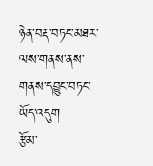ཉེན་བརྡ་བཏང་མཐར་ལས་གནས་ནས་གནས་དབྱུང་བཏང་ཡོད་འདུག
རྩོམ་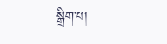སྒྲིག་པ།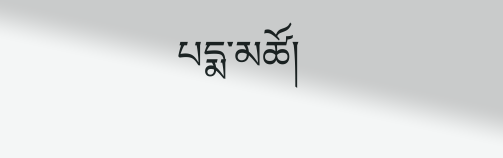པདྨ་མཚོ།